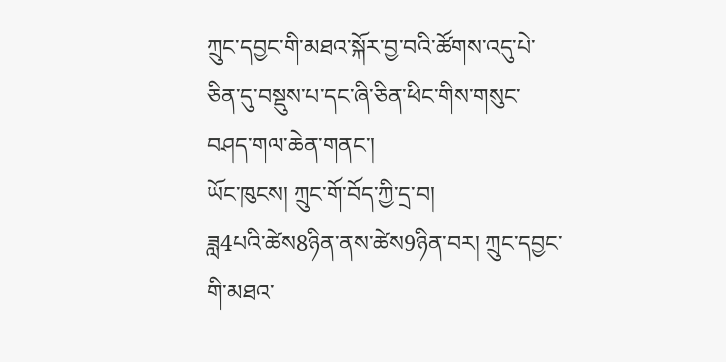ཀྲུང་དབྱང་གི་མཐའ་སྐོར་བྱ་བའི་ཚོགས་འདུ་པེ་ཅིན་དུ་བསྡུས་པ་དང་ཞི་ཅིན་ཕིང་གིས་གསུང་བཤད་གལ་ཆེན་གནང་།
ཡོང་ཁུངས། ཀྲུང་གོ་བོད་ཀྱི་དྲ་བ།
ཟླ4པའི་ཚེས8ཉིན་ནས་ཚེས9ཉིན་བར། ཀྲུང་དབྱང་གི་མཐའ་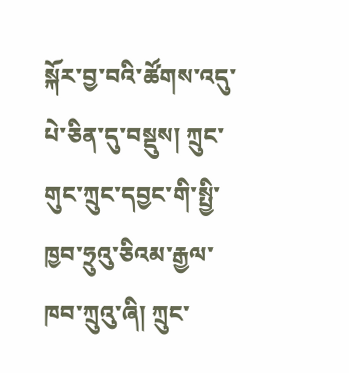སྐོར་བྱ་བའི་ཚོགས་འདུ་པེ་ཅིན་དུ་བསྡུས། ཀྲུང་གུང་ཀྲུང་དབྱང་གི་སྤྱི་ཁྱབ་ཧྲུའུ་ཅིའམ་རྒྱལ་ཁབ་ཀྲུའུ་ཞི། ཀྲུང་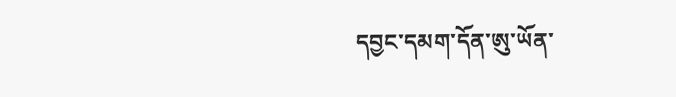དབྱང་དམག་དོན་ཨུ་ཡོན་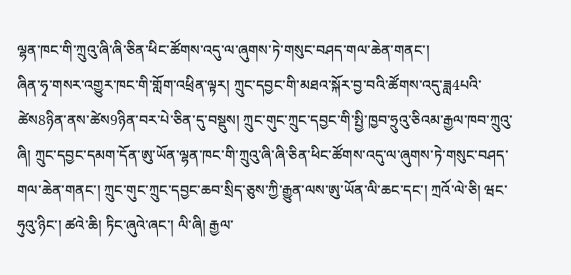ལྷན་ཁང་གི་ཀྲུའུ་ཞི་ཞི་ཅིན་ཕིང་ཚོགས་འདུ་ལ་ཞུགས་ཏེ་གསུང་བཤད་གལ་ཆེན་གནང་།
ཞིན་ཧྭ་གསར་འགྱུར་ཁང་གི་གློག་འཕྲིན་ལྟར། ཀྲུང་དབྱང་གི་མཐའ་སྐོར་བྱ་བའི་ཚོགས་འདུ་ཟླ4པའི་ཚེས8ཉིན་ནས་ཚེས9ཉིན་བར་པེ་ཅིན་དུ་བསྡུས། ཀྲུང་གུང་ཀྲུང་དབྱང་གི་སྤྱི་ཁྱབ་ཧྲུའུ་ཅིའམ་རྒྱལ་ཁབ་ཀྲུའུ་ཞི། ཀྲུང་དབྱང་དམག་དོན་ཨུ་ཡོན་ལྷན་ཁང་གི་ཀྲུའུ་ཞི་ཞི་ཅིན་ཕིང་ཚོགས་འདུ་ལ་ཞུགས་ཏེ་གསུང་བཤད་གལ་ཆེན་གནང་། ཀྲུང་གུང་ཀྲུང་དབྱང་ཆབ་སྲིད་ཅུས་ཀྱི་རྒྱུན་ལས་ཨུ་ཡོན་ལི་ཆང་དང་། ཀྲའོ་ལེ་ཅི། ཝང་ཧུའུ་ཉིང་། ཚའེ་ཆི། ཏིང་ཞུའེ་ཞང་། ལི་ཞི། རྒྱལ་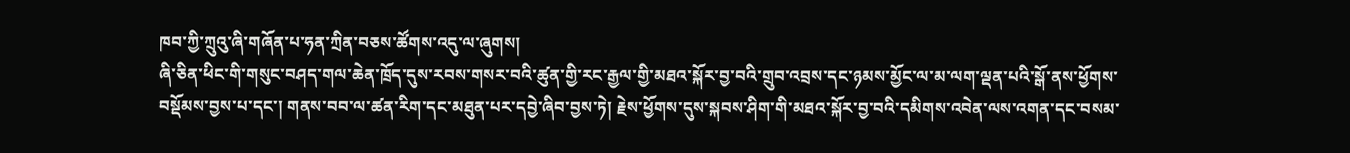ཁབ་ཀྱི་ཀྲུའུ་ཞི་གཞོན་པ་ཧན་ཀྲིན་བཅས་ཚོགས་འདུ་ལ་ཞུགས།
ཞི་ཅིན་ཕིང་གི་གསུང་བཤད་གལ་ཆེན་ཁྲོད་དུས་རབས་གསར་བའི་ཚུན་གྱི་རང་རྒྱལ་གྱི་མཐའ་སྐོར་བྱ་བའི་གྲུབ་འབྲས་དང་ཉམས་མྱོང་ལ་མ་ལག་ལྡན་པའི་སྒོ་ནས་ཕྱོགས་བསྡོམས་བྱས་པ་དང་། གནས་བབ་ལ་ཚན་རིག་དང་མཐུན་པར་དབྱེ་ཞིབ་བྱས་ཏེ། རྗེས་ཕྱོགས་དུས་སྐབས་ཤིག་གི་མཐའ་སྐོར་བྱ་བའི་དམིགས་འབེན་ལས་འགན་དང་བསམ་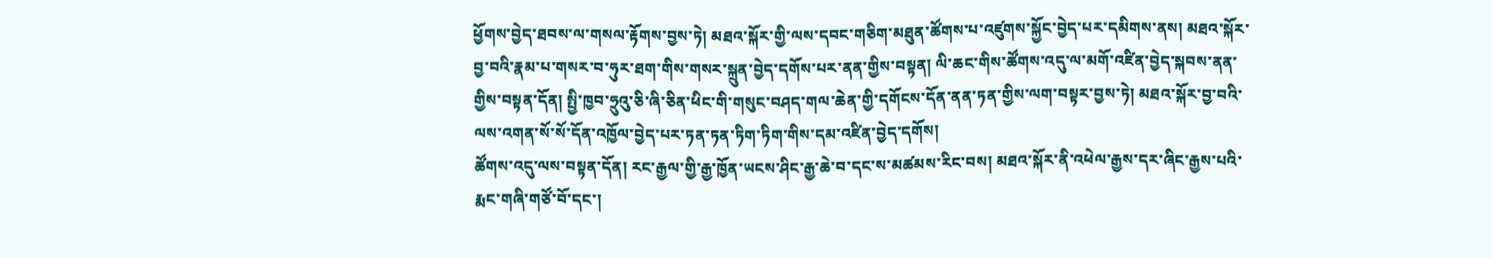ཕྱོགས་བྱེད་ཐབས་ལ་གསལ་རྟོགས་བྱས་ཏེ། མཐའ་སྐོར་གྱི་ལས་དབང་གཅིག་མཐུན་ཚོགས་པ་འཛུགས་སྐྱོང་བྱེད་པར་དམིགས་ནས། མཐའ་སྐོར་བྱ་བའི་རྣམ་པ་གསར་བ་ཧུར་ཐག་གིས་གསར་སྐྲུན་བྱེད་དགོས་པར་ནན་གྱིས་བསྟན། ལི་ཆང་གིས་ཚོགས་འདུ་ལ་མགོ་འཛིན་བྱེད་སྐབས་ནན་གྱིས་བསྟན་དོན། སྤྱི་ཁྱབ་ཧྲུའུ་ཅི་ཞི་ཅིན་ཕིང་གི་གསུང་བཤད་གལ་ཆེན་གྱི་དགོངས་དོན་ནན་ཏན་གྱིས་ལག་བསྟར་བྱས་ཏེ། མཐའ་སྐོར་བྱ་བའི་ལས་འགན་སོ་སོ་དོན་འཁྱོལ་བྱེད་པར་ཏན་ཏན་ཏིག་ཏིག་གིས་དམ་འཛིན་བྱེད་དགོས།
ཚོགས་འདུ་ལས་བསྟན་དོན། རང་རྒྱལ་གྱི་རྒྱ་ཁྱོན་ཡངས་ཤིང་རྒྱ་ཆེ་བ་དང་ས་མཚམས་རིང་བས། མཐའ་སྐོར་ནི་འཕེལ་རྒྱས་དར་ཞིང་རྒྱས་པའི་རྨང་གཞི་གཙོ་བོ་དང་།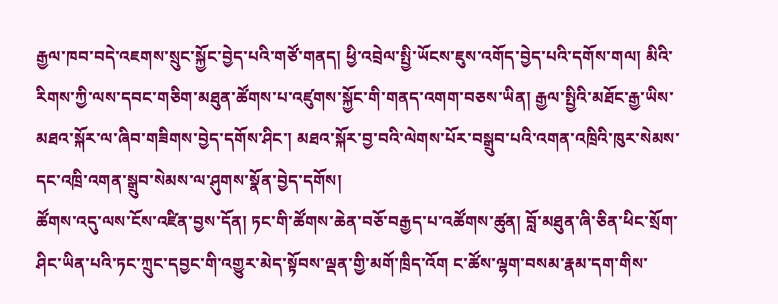རྒྱལ་ཁབ་བདེ་འཇགས་སྲུང་སྐྱོང་བྱེད་པའི་གཙོ་གནད། ཕྱི་འབྲེལ་སྤྱི་ཡོངས་ཇུས་འགོད་བྱེད་པའི་དགོས་གལ། མིའི་རིགས་ཀྱི་ལས་དབང་གཅིག་མཐུན་ཚོགས་པ་འཛུགས་སྐྱོང་གི་གནད་འགག་བཅས་ཡིན། རྒྱལ་སྤྱིའི་མཐོང་རྒྱ་ཡིས་མཐའ་སྐོར་ལ་ཞིབ་གཟིགས་བྱེད་དགོས་ཤིང་། མཐའ་སྐོར་བྱ་བའི་ལེགས་པོར་བསྒྲུབ་པའི་འགན་འཁྲིའི་ཁུར་སེམས་དང་འཁྲི་འགན་སྒྲུབ་སེམས་ལ་ཤུགས་སྣོན་བྱེད་དགོས།
ཚོགས་འདུ་ལས་ངོས་འཛིན་བྱས་དོན། ཏང་གི་ཚོགས་ཆེན་བཅོ་བརྒྱད་པ་འཚོགས་ཚུན། བློ་མཐུན་ཞི་ཅིན་ཕིང་སྲོག་ཤིང་ཡིན་པའི་ཏང་ཀྲུང་དབྱང་གི་འགྱུར་མེད་སྟོབས་ལྡན་གྱི་མགོ་ཁྲིད་འོག ང་ཚོས་ལྷག་བསམ་རྣམ་དག་གིས་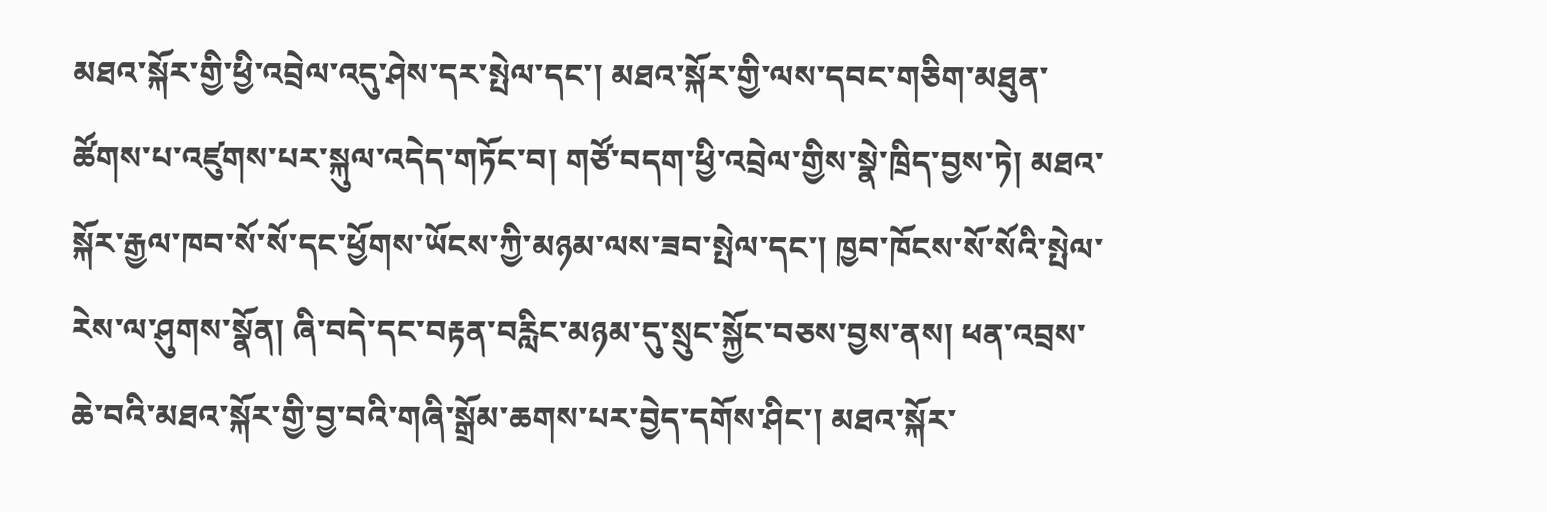མཐའ་སྐོར་གྱི་ཕྱི་འབྲེལ་འདུ་ཤེས་དར་སྤེལ་དང་། མཐའ་སྐོར་གྱི་ལས་དབང་གཅིག་མཐུན་ཚོགས་པ་འཛུགས་པར་སྐུལ་འདེད་གཏོང་བ། གཙོ་བདག་ཕྱི་འབྲེལ་གྱིས་སྣེ་ཁྲིད་བྱས་ཏེ། མཐའ་སྐོར་རྒྱལ་ཁབ་སོ་སོ་དང་ཕྱོགས་ཡོངས་ཀྱི་མཉམ་ལས་ཟབ་སྤེལ་དང་། ཁྱབ་ཁོངས་སོ་སོའི་སྤེལ་རེས་ལ་ཤུགས་སྣོན། ཞི་བདེ་དང་བརྟན་བརླིང་མཉམ་དུ་སྲུང་སྐྱོང་བཅས་བྱས་ནས། ཕན་འབྲས་ཆེ་བའི་མཐའ་སྐོར་གྱི་བྱ་བའི་གཞི་སྒྲོམ་ཆགས་པར་བྱེད་དགོས་ཤིང་། མཐའ་སྐོར་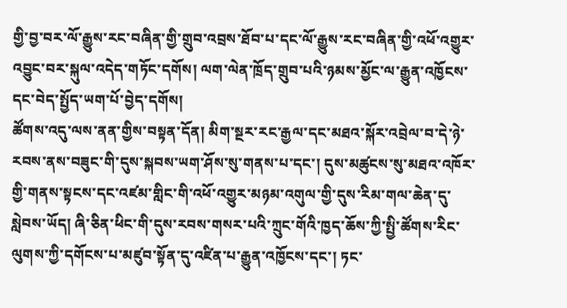གྱི་བྱ་བར་ལོ་རྒྱུས་རང་བཞིན་གྱི་གྲུབ་འབྲས་ཐོབ་པ་དང་ལོ་རྒྱུས་རང་བཞིན་གྱི་འཕོ་འགྱུར་འབྱུང་བར་སྐུལ་འདེད་གཏོང་དགོས། ལག་ལེན་ཁྲོད་གྲུབ་པའི་ཉམས་མྱོང་ལ་རྒྱུན་འཁྱོངས་དང་བེད་སྤྱོད་ཡག་པོ་བྱེད་དགོས།
ཚོགས་འདུ་ལས་ནན་གྱིས་བསྟན་དོན། མིག་སྔར་རང་རྒྱལ་དང་མཐའ་སྐོར་འབྲེལ་བ་དེ་ཉེ་རབས་ནས་བཟུང་གི་དུས་སྐབས་ཡག་ཤོས་སུ་གནས་པ་དང་། དུས་མཚུངས་སུ་མཐའ་འཁོར་གྱི་གནས་སྟངས་དང་འཛམ་གླིང་གི་འཕོ་འགྱུར་མཉམ་འགུལ་གྱི་དུས་རིམ་གལ་ཆེན་དུ་སླེབས་ཡོད། ཞི་ཅིན་ཕིང་གི་དུས་རབས་གསར་པའི་ཀྲུང་གོའི་ཁྱད་ཆོས་ཀྱི་སྤྱི་ཚོགས་རིང་ལུགས་ཀྱི་དགོངས་པ་མཛུབ་སྟོན་དུ་འཛིན་པ་རྒྱུན་འཁྱོངས་དང་། ཏང་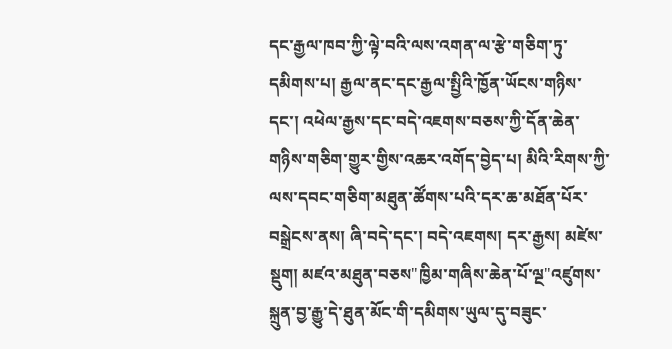དང་རྒྱལ་ཁབ་ཀྱི་ལྟེ་བའི་ལས་འགན་ལ་རྩེ་གཅིག་ཏུ་དམིགས་པ། རྒྱལ་ནང་དང་རྒྱལ་སྤྱིའི་ཁྱོན་ཡོངས་གཉིས་དང་། འཕེལ་རྒྱས་དང་བདེ་འཇགས་བཅས་ཀྱི་དོན་ཆེན་གཉིས་གཅིག་གྱུར་གྱིས་འཆར་འགོད་བྱེད་པ། མིའི་རིགས་ཀྱི་ལས་དབང་གཅིག་མཐུན་ཚོགས་པའི་དར་ཆ་མཐོན་པོར་བསྒྲེངས་ནས། ཞི་བདེ་དང་། བདེ་འཇགས། དར་རྒྱས། མཛེས་སྡུག། མཛའ་མཐུན་བཅས"ཁྱིམ་གཞིས་ཆེན་པོ་ལྔ"འཛུགས་སྐྲུན་བྱ་རྒྱུ་དེ་ཐུན་མོང་གི་དམིགས་ཡུལ་དུ་བཟུང་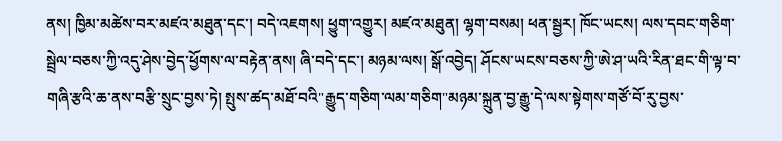ནས། ཁྱིམ་མཚེས་བར་མཛའ་མཐུན་དང་། བདེ་འཇགས། ཕྱུག་འགྱུར། མཛའ་མཐུན། ལྷག་བསམ། ཕན་སྦྱར། ཁོང་ཡངས། ལས་དབང་གཅིག་སྦྲེལ་བཅས་ཀྱི་འདུ་ཤེས་བྱེད་ཕྱོགས་ལ་བརྟེན་ནས། ཞི་བདེ་དང་། མཉམ་ལས། སྒོ་འབྱེད། ཤོངས་ཡངས་བཅས་ཀྱི་ཨེ་ཤ་ཡའི་རིན་ཐང་གི་ལྟ་བ་གཞི་རྩའི་ཆ་ནས་བརྩི་སྲུང་བྱས་ཏེ། སྤུས་ཚད་མཐོ་བའི"རྒྱུད་གཅིག་ལམ་གཅིག"མཉམ་སྐྲུན་བྱ་རྒྱུ་དེ་ལས་སྟེགས་གཙོ་བོ་རུ་བྱས་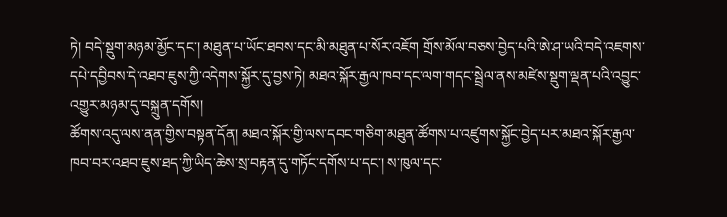ཏེ། བདེ་སྡུག་མཉམ་མྱོང་དང་། མཐུན་པ་ཡོང་ཐབས་དང་མི་མཐུན་པ་སོར་འཇོག གྲོས་མོལ་བཅས་བྱེད་པའི་ཨེ་ཤ་ཡའི་བདེ་འཇགས་དཔེ་དབྱིབས་དེ་འཐབ་ཇུས་ཀྱི་འདེགས་སྐྱོར་དུ་བྱས་ཏེ། མཐའ་སྐོར་རྒྱལ་ཁབ་དང་ལག་གདང་སྦྲེལ་ནས་མཛེས་སྡུག་ལྡན་པའི་འབྱུང་འགྱུར་མཉམ་དུ་བསྐྲུན་དགོས།
ཚོགས་འདུ་ལས་ནན་གྱིས་བསྟན་དོན། མཐའ་སྐོར་གྱི་ལས་དབང་གཅིག་མཐུན་ཚོགས་པ་འཛུགས་སྐྱོང་བྱེད་པར་མཐའ་སྐོར་རྒྱལ་ཁབ་བར་འཐབ་ཇུས་ཐད་ཀྱི་ཡིད་ཆེས་སྲ་བརྟན་དུ་གཏོང་དགོས་པ་དང་། ས་ཁུལ་དང་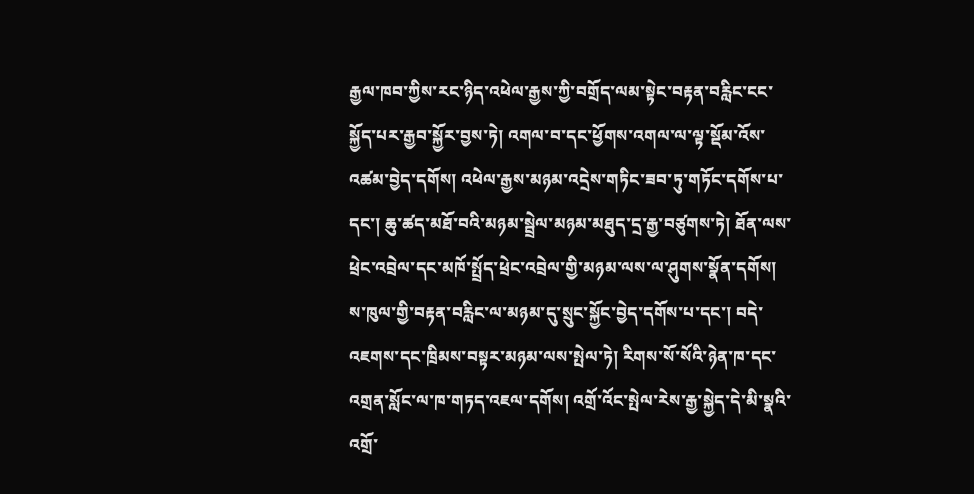རྒྱལ་ཁབ་ཀྱིས་རང་ཉིད་འཕེལ་རྒྱས་ཀྱི་བགྲོད་ལམ་སྟེང་བརྟན་བརླིང་ངང་སྐྱོད་པར་རྒྱབ་སྐྱོར་བྱས་ཏེ། འགལ་བ་དང་ཕྱོགས་འགལ་ལ་ལྟ་སྡོམ་འོས་འཚམ་བྱེད་དགོས། འཕེལ་རྒྱས་མཉམ་འདྲེས་གཏིང་ཟབ་ཏུ་གཏོང་དགོས་པ་དང་། ཆུ་ཚད་མཐོ་བའི་མཉམ་སྦྲེལ་མཉམ་མཐུད་དྲ་རྒྱ་བཙུགས་ཏེ། ཐོན་ལས་ཕྲེང་འབྲེལ་དང་མཁོ་སྤྲོད་ཕྲེང་འབྲེལ་གྱི་མཉམ་ལས་ལ་ཤུགས་སྣོན་དགོས། ས་ཁུལ་གྱི་བརྟན་བརླིང་ལ་མཉམ་དུ་སྲུང་སྐྱོང་བྱེད་དགོས་པ་དང་། བདེ་འཇགས་དང་ཁྲིམས་བསྟར་མཉམ་ལས་སྤེལ་ཏེ། རིགས་སོ་སོའི་ཉེན་ཁ་དང་འགྲན་སློང་ལ་ཁ་གཏད་འཇལ་དགོས། འགྲོ་འོང་སྤེལ་རེས་རྒྱ་སྐྱེད་དེ་མི་སྣའི་འགྲོ་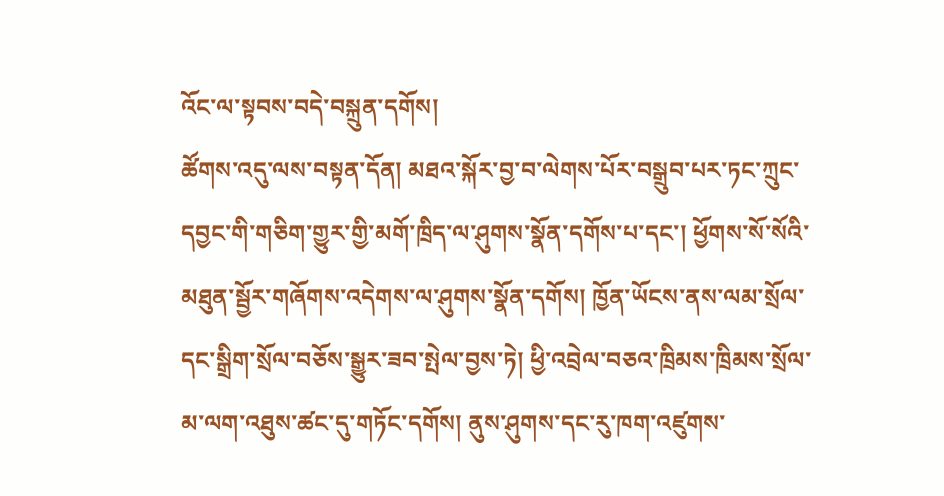འོང་ལ་སྟབས་བདེ་བསྐྲུན་དགོས།
ཚོགས་འདུ་ལས་བསྟན་དོན། མཐའ་སྐོར་བྱ་བ་ལེགས་པོར་བསྒྲུབ་པར་ཏང་ཀྲུང་དབྱང་གི་གཅིག་གྱུར་གྱི་མགོ་ཁྲིད་ལ་ཤུགས་སྣོན་དགོས་པ་དང་། ཕྱོགས་སོ་སོའི་མཐུན་སྦྱོར་གཞོགས་འདེགས་ལ་ཤུགས་སྣོན་དགོས། ཁྱོན་ཡོངས་ནས་ལམ་སྲོལ་དང་སྒྲིག་སྲོལ་བཅོས་སྒྱུར་ཟབ་སྤེལ་བྱས་ཏེ། ཕྱི་འབྲེལ་བཅའ་ཁྲིམས་ཁྲིམས་སྲོལ་མ་ལག་འཐུས་ཚང་དུ་གཏོང་དགོས། ནུས་ཤུགས་དང་རུ་ཁག་འཛུགས་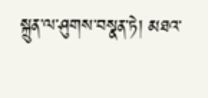སྐྲུན་ལ་ཤུགས་བསྣན་ཏེ། མཐའ་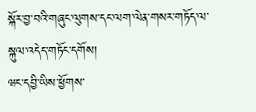སྐོར་བྱ་བའི་གཞུང་ལུགས་དང་ལག་ལེན་གསར་གཏོད་ལ་སྐུལ་འདེད་གཏོང་དགོས།
ཝང་དབྱི་ཡིས་ཕྱོགས་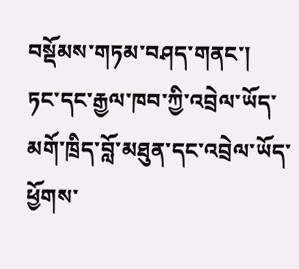བསྡོམས་གཏམ་བཤད་གནང་།
ཏང་དང་རྒྱལ་ཁབ་ཀྱི་འབྲེལ་ཡོད་མགོ་ཁྲིད་བློ་མཐུན་དང་འབྲེལ་ཡོད་ཕྱོགས་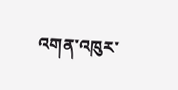འགན་འཁུར་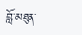བློ་མཐུན་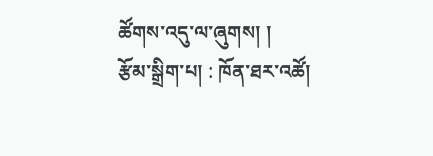ཚོགས་འདུ་ལ་ཞུགས། །
རྩོམ་སྒྲིག་པ། : ཁོན་ཐར་འཚོ།